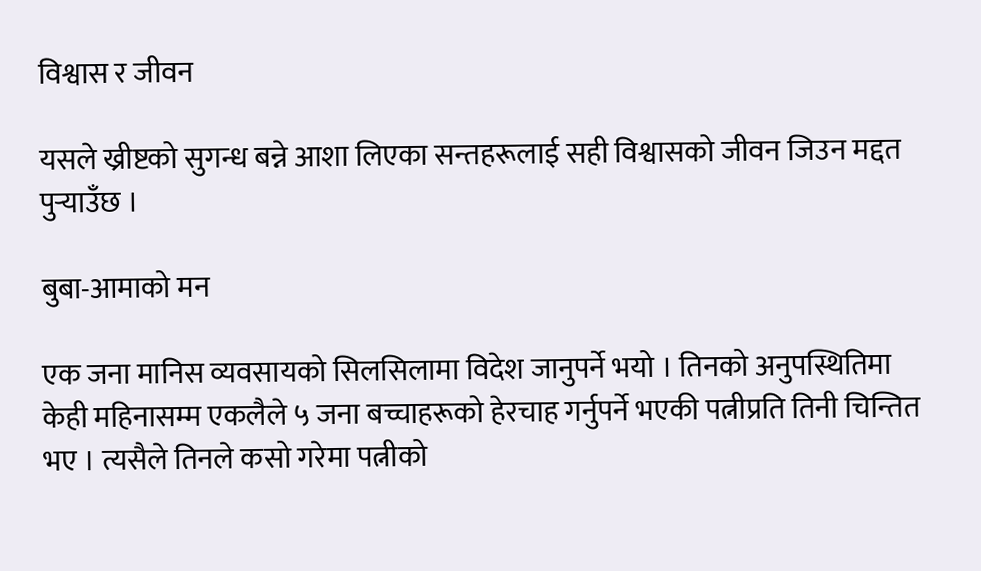विश्वास र जीवन

यसले ख्रीष्टको सुगन्ध बन्ने आशा लिएका सन्तहरूलाई सही विश्वासको जीवन जिउन मद्दत पुऱ्याउँछ ।

बुबा-आमाको मन

एक जना मानिस व्यवसायको सिलसिलामा विदेश जानुपर्ने भयो । तिनको अनुपस्थितिमा केही महिनासम्म एकलैले ५ जना बच्चाहरूको हेरचाह गर्नुपर्ने भएकी पत्नीप्रति तिनी चिन्तित भए । त्यसैले तिनले कसो गरेमा पत्नीको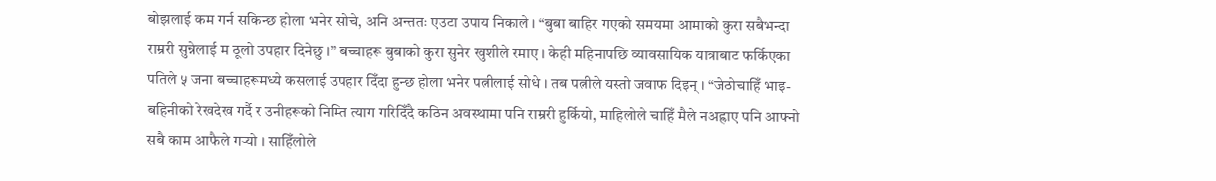बोझलाई कम गर्न सकिन्छ होला भनेर सोचे, अनि अन्ततः एउटा उपाय निकाले । “बुबा बाहिर गएको समयमा आमाको कुरा सबैभन्दा राम्ररी सुन्नेलाई म ठूलो उपहार दिनेछु ।” बच्चाहरू बुबाको कुरा सुनेर खुशीले रमाए । केही महिनापछि व्यावसायिक यात्राबाट फर्किएका पतिले ५ जना बच्चाहरूमध्ये कसलाई उपहार दिँदा हुन्छ होला भनेर पत्नीलाई सोधे । तब पत्नीले यस्तो जवाफ दिइन् । “जेठोचाहिँ भाइ-बहिनीको रेखदेख गर्दै र उनीहरूको निम्ति त्याग गरिदिँदै कठिन अवस्थामा पनि राम्ररी हुर्कियो, माहिलोले चाहिँ मैले नअह्राए पनि आफ्नो सबै काम आफैले गऱ्यो । साहिँलोले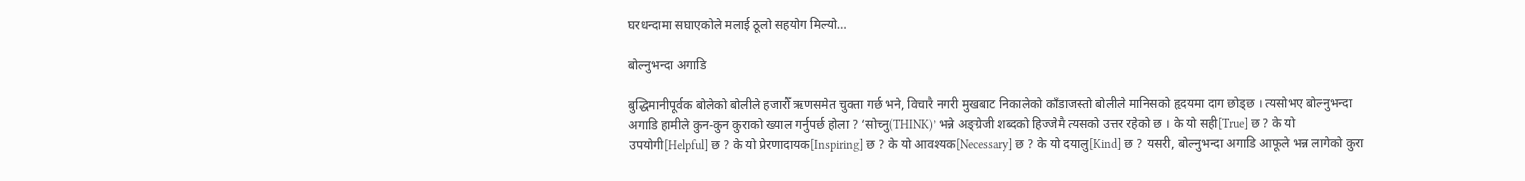घरधन्दामा सघाएकोले मलाई ठूलो सहयोग मिल्यो…

बोल्नुभन्दा अगाडि

बुद्धिमानीपूर्वक बोलेको बोलीले हजारौँ ऋणसमेत चुक्ता गर्छ भने, विचारै नगरी मुखबाट निकालेको काँडाजस्तो बोलीले मानिसको हृदयमा दाग छोड्छ । त्यसोभए बोल्नुभन्दा अगाडि हामीले कुन-कुन कुराको ख्याल गर्नुपर्छ होला ? ‘सोच्नु(THINK)’ भन्ने अङ्ग्रेजी शब्दको हिज्जेमै त्यसको उत्तर रहेको छ । के यो सही[True] छ ? के यो उपयोगी[Helpful] छ ? के यो प्रेरणादायक[Inspiring] छ ? के यो आवश्यक[Necessary] छ ? के यो दयालु[Kind] छ ? यसरी, बोल्नुभन्दा अगाडि आफूले भन्न लागेको कुरा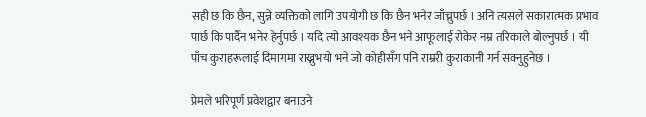सही छ कि छैन, सुन्ने व्यक्तिको लागि उपयोगी छ कि छैन भनेर जाँच्नुपर्छ । अनि त्यसले सकारात्मक प्रभाव पार्छ कि पार्दैन भनेर हेर्नुपर्छ । यदि त्यो आवश्यक छैन भने आफूलाई रोकेर नम्र तरिकाले बोल्नुपर्छ । यी पाँच कुराहरूलाई दिमागमा राख्नुभयो भने जो कोहीसँग पनि राम्ररी कुराकानी गर्न सक्नुहुनेछ ।

प्रेमले भरिपूर्ण प्रवेशद्वार बनाउने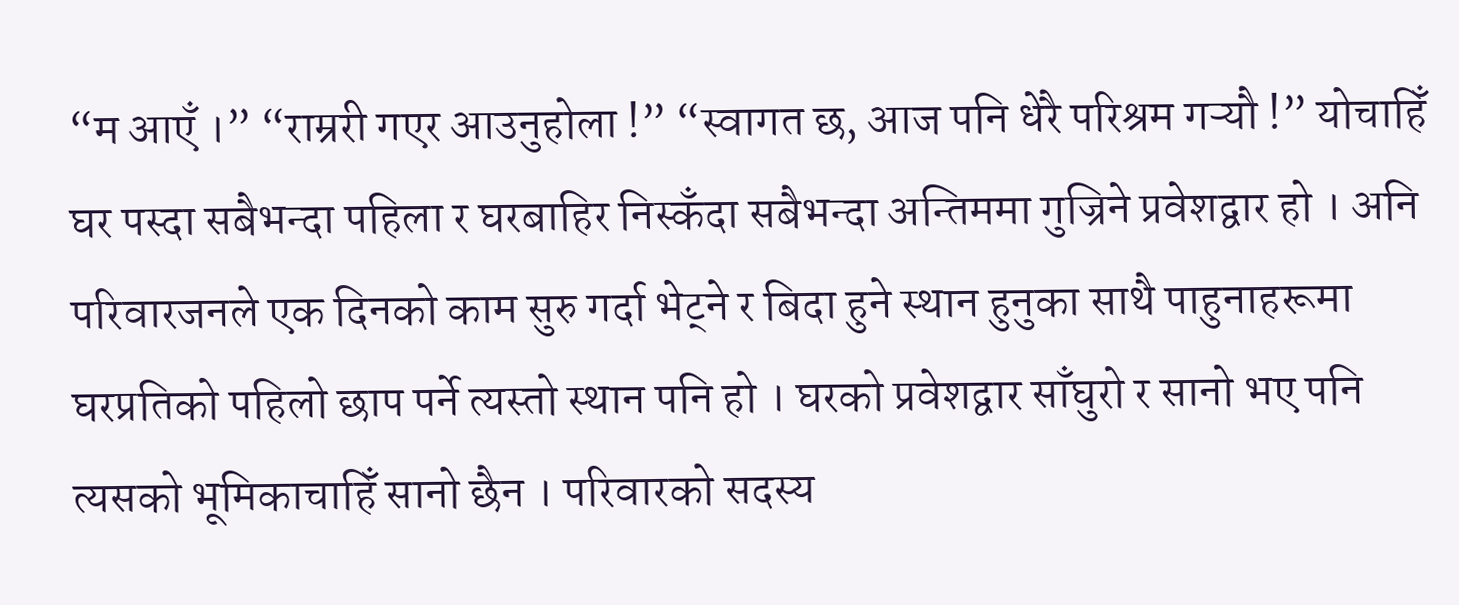“म आएँ ।” “राम्ररी गएर आउनुहोला !” “स्वागत छ, आज पनि धेरै परिश्रम गऱ्यौ !” योचाहिँ घर पस्दा सबैभन्दा पहिला र घरबाहिर निस्कँदा सबैभन्दा अन्तिममा गुज्रिने प्रवेशद्वार हो । अनि परिवारजनले एक दिनको काम सुरु गर्दा भेट्ने र बिदा हुने स्थान हुनुका साथै पाहुनाहरूमा घरप्रतिको पहिलो छाप पर्ने त्यस्तो स्थान पनि हो । घरको प्रवेशद्वार साँघुरो र सानो भए पनि त्यसको भूमिकाचाहिँ सानो छैन । परिवारको सदस्य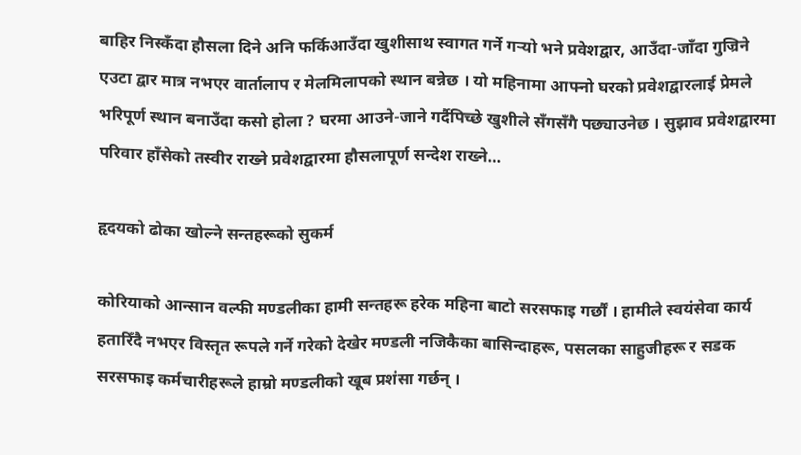बाहिर निस्कँदा हौसला दिने अनि फर्किआउँदा खुशीसाथ स्वागत गर्ने गऱ्यो भने प्रवेशद्वार, आउँदा-जाँदा गुज्रिने एउटा द्वार मात्र नभएर वार्तालाप र मेलमिलापको स्थान बन्नेछ । यो महिनामा आफ्नो घरको प्रवेशद्वारलाई प्रेमले भरिपूर्ण स्थान बनाउँदा कसो होला ? घरमा आउने-जाने गर्दैपिच्छे खुशीले सँगसँगै पछ्याउनेछ । सुझाव प्रवेशद्वारमा परिवार हाँसेको तस्वीर राख्ने प्रवेशद्वारमा हौसलापूर्ण सन्देश राख्ने…

हृदयको ढोका खोल्ने सन्तहरूको सुकर्म

कोरियाको आन्सान वल्फी मण्डलीका हामी सन्तहरू हरेक महिना बाटो सरसफाइ गर्छौं । हामीले स्वयंसेवा कार्य हतारिँदै नभएर विस्तृत रूपले गर्ने गरेको देखेर मण्डली नजिकैका बासिन्दाहरू, पसलका साहुजीहरू र सडक सरसफाइ कर्मचारीहरूले हाम्रो मण्डलीको खूब प्रशंसा गर्छन् ।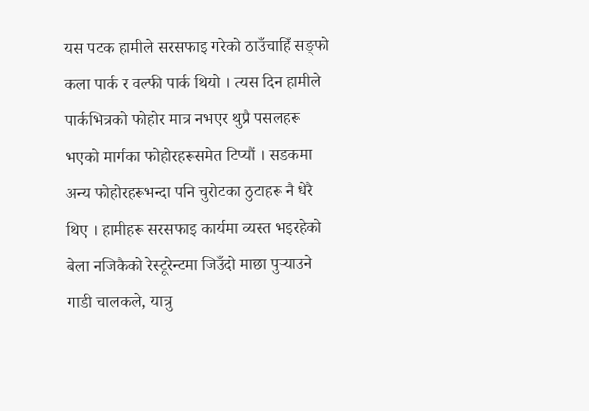यस पटक हामीले सरसफाइ गरेको ठाउँचाहिँ सङ्फो कला पार्क र वल्फी पार्क थियो । त्यस दिन हामीले पार्कभित्रको फोहोर मात्र नभएर थुप्रै पसलहरू भएको मार्गका फोहोरहरूसमेत टिप्यौं । सडकमा अन्य फोहोरहरूभन्दा पनि चुरोटका ठुटाहरू नै धेरै थिए । हामीहरू सरसफाइ कार्यमा व्यस्त भइरहेको बेला नजिकैको रेस्टूरेन्टमा जिउँदो माछा पुऱ्याउने गाडी चालकले, यात्रु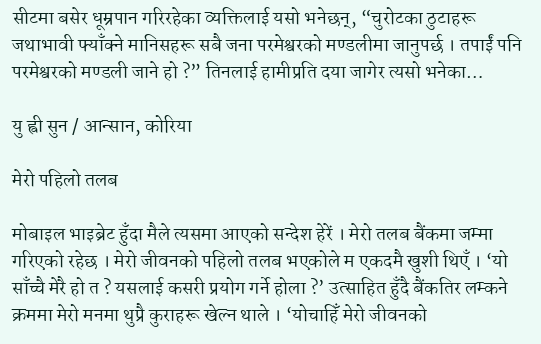सीटमा बसेर धूम्रपान गरिरहेका व्यक्तिलाई यसो भनेछन्, “चुरोटका ठुटाहरू जथाभावी फ्याँक्ने मानिसहरू सबै जना परमेश्वरको मण्डलीमा जानुपर्छ । तपाईं पनि परमेश्वरको मण्डली जाने हो ?” तिनलाई हामीप्रति दया जागेर त्यसो भनेका…

यु ह्वी सुन / आन्सान, कोरिया

मेरो पहिलो तलब

मोबाइल भाइब्रेट हुँदा मैले त्यसमा आएको सन्देश हेरें । मेरो तलब बैंकमा जम्मा गरिएको रहेछ । मेरो जीवनको पहिलो तलब भएकोले म एकदमै खुशी थिएँ । ‘यो साँच्चै मेरै हो त ? यसलाई कसरी प्रयोग गर्ने होला ?’ उत्साहित हुँदै बैंकतिर लम्कने क्रममा मेरो मनमा थुप्रै कुराहरू खेल्न थाले । ‘योचाहिँ मेरो जीवनको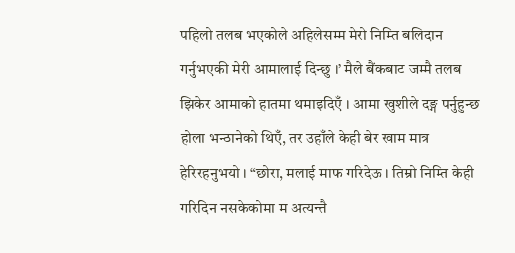पहिलो तलब भएकोले अहिलेसम्म मेरो निम्ति बलिदान गर्नुभएकी मेरी आमालाई दिन्छु ।’ मैले बैंकबाट जम्मै तलब झिकेर आमाको हातमा थमाइदिएँ । आमा खुशीले दङ्ग पर्नुहुन्छ होला भन्ठानेको थिएँ, तर उहाँले केही बेर खाम मात्र हेरिरहनुभयो । “छोरा, मलाई माफ गरिदेऊ । तिम्रो निम्ति केही गरिदिन नसकेकोमा म अत्यन्तै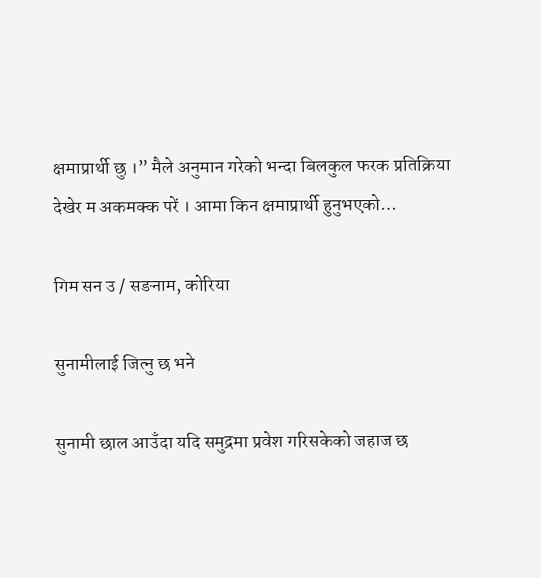क्षमाप्रार्थी छु ।” मैले अनुमान गरेको भन्दा बिलकुल फरक प्रतिक्रिया देखेर म अकमक्क परें । आमा किन क्षमाप्रार्थी हुनुभएको…

गिम सन उ / सङनाम, कोरिया

सुनामीलाई जित्नु छ भने

सुनामी छाल आउँदा यदि समुद्रमा प्रवेश गरिसकेको जहाज छ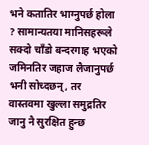भने कतातिर भाग्नुपर्छ होला ? सामान्यतया मानिसहरूले सक्दो चाँडो बन्दरगाह भएको जमिनतिर जहाज लैजानुपर्छ भनी सोच्दछन्, तर वास्तवमा खुल्ला समुद्रतिर जानु नै सुरक्षित हुन्छ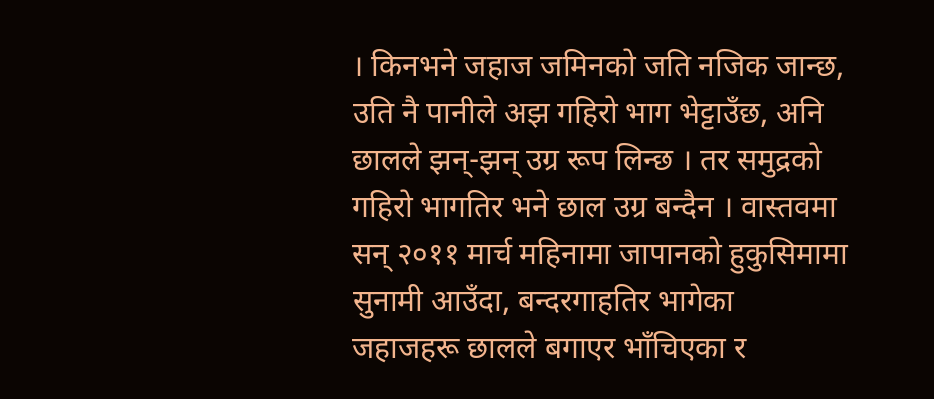। किनभने जहाज जमिनको जति नजिक जान्छ, उति नै पानीले अझ गहिरो भाग भेट्टाउँछ, अनि छालले झन्-झन् उग्र रूप लिन्छ । तर समुद्रको गहिरो भागतिर भने छाल उग्र बन्दैन । वास्तवमा सन् २०११ मार्च महिनामा जापानको हुकुसिमामा सुनामी आउँदा, बन्दरगाहतिर भागेका जहाजहरू छालले बगाएर भाँचिएका र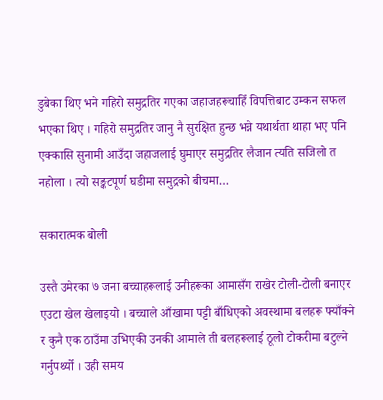डुबेका थिए भने गहिरो समुद्रतिर गएका जहाजहरूचाहिँ विपत्तिबाट उम्कन सफल भएका थिए । गहिरो समुद्रतिर जानु नै सुरक्षित हुन्छ भन्ने यथार्थता थाहा भए पनि एक्कासि सुनामी आउँदा जहाजलाई घुमाएर समुद्रतिर लैजान त्यति सजिलो त नहोला । त्यो सङ्कटपूर्ण घडीमा समुद्रको बीचमा…

सकारात्मक बोली

उस्तै उमेरका ७ जना बच्चाहरूलाई उनीहरूका आमासँग राखेर टोली-टोली बनाएर एउटा खेल खेलाइयो । बच्चाले आँखामा पट्टी बाँधिएको अवस्थामा बलहरू फ्याँक्ने र कुनै एक ठाउँमा उभिएकी उनकी आमाले ती बलहरूलाई ठूलो टोकरीमा बटुल्ने गर्नुपर्थ्यो । उही समय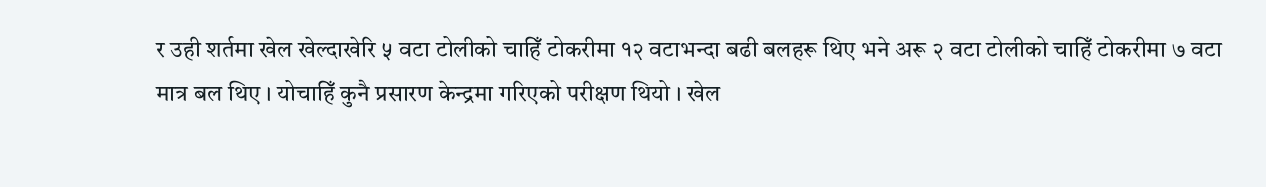र उही शर्तमा खेल खेल्दाखेरि ५ वटा टोलीको चाहिँ टोकरीमा १२ वटाभन्दा बढी बलहरू थिए भने अरू २ वटा टोलीको चाहिँ टोकरीमा ७ वटा मात्र बल थिए । योचाहिँ कुनै प्रसारण केन्द्रमा गरिएको परीक्षण थियो । खेल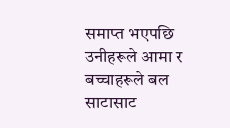समाप्त भएपछि उनीहरूले आमा र बच्चाहरूले बल साटासाट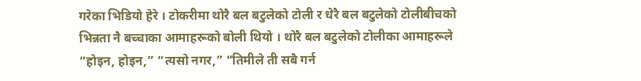गरेका भिडियो हेरे । टोकरीमा थोरै बल बटुलेको टोली र धेरै बल बटुलेको टोलीबीचको भिन्नता नै बच्चाका आमाहरूको बोली थियो । थोरै बल बटुलेको टोलीका आमाहरूले “होइन, होइन,” “त्यसो नगर,” “तिमीले ती सबै गर्न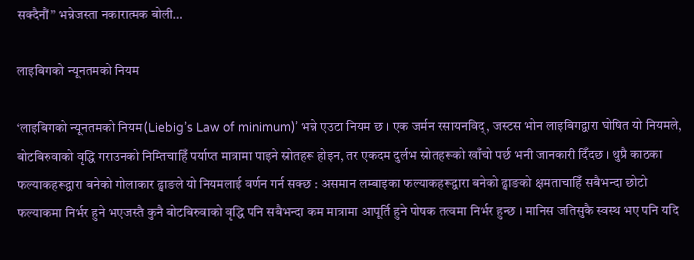सक्दैनौं” भन्नेजस्ता नकारात्मक बोली…

लाइबिगको न्यूनतमको नियम

‘लाइबिगको न्यूनतमको नियम(Liebig’s Law of minimum)’ भन्ने एउटा नियम छ । एक जर्मन रसायनविद्, जस्टस भोन लाइबिगद्वारा घोषित यो नियमले, बोटबिरुवाको वृद्धि गराउनको निम्तिचाहिँ पर्याप्त मात्रामा पाइने स्रोतहरू होइन, तर एकदम दुर्लभ स्रोतहरूको खाँचो पर्छ भनी जानकारी दिँदछ । थुप्रै काठका फल्याकहरूद्वारा बनेको गोलाकार ढ्वाङले यो नियमलाई वर्णन गर्न सक्छ : असमान लम्बाइका फल्याकहरूद्वारा बनेको ढ्वाङको क्षमताचाहिँ सबैभन्दा छोटो फल्याकमा निर्भर हुने भएजस्तै कुनै बोटबिरुवाको वृद्धि पनि सबैभन्दा कम मात्रामा आपूर्ति हुने पोषक तत्वमा निर्भर हुन्छ । मानिस जतिसुकै स्वस्थ भए पनि यदि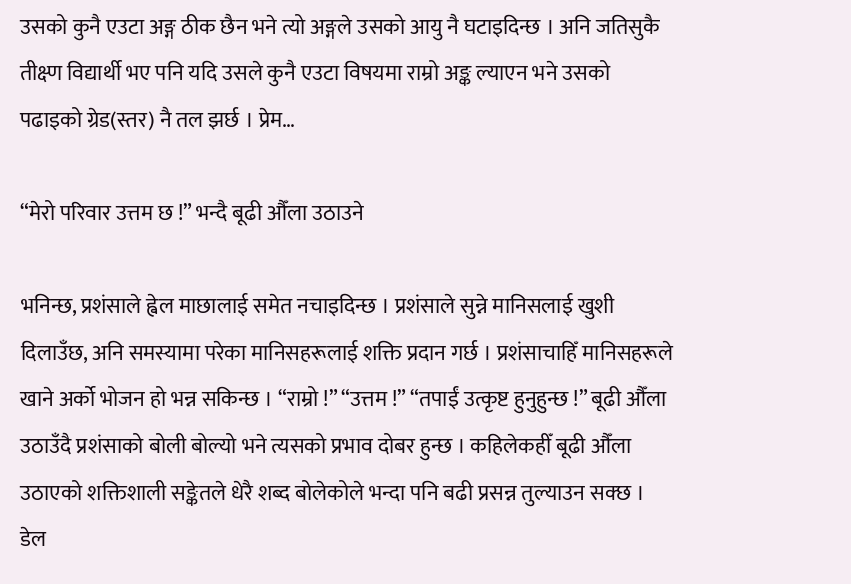उसको कुनै एउटा अङ्ग ठीक छैन भने त्यो अङ्गले उसको आयु नै घटाइदिन्छ । अनि जतिसुकै तीक्ष्ण विद्यार्थी भए पनि यदि उसले कुनै एउटा विषयमा राम्रो अङ्क ल्याएन भने उसको पढाइको ग्रेड(स्तर) नै तल झर्छ । प्रेम…

“मेरो परिवार उत्तम छ !” भन्दै बूढी औँला उठाउने

भनिन्छ, प्रशंसाले ह्वेल माछालाई समेत नचाइदिन्छ । प्रशंसाले सुन्ने मानिसलाई खुशी दिलाउँछ, अनि समस्यामा परेका मानिसहरूलाई शक्ति प्रदान गर्छ । प्रशंसाचाहिँ मानिसहरूले खाने अर्को भोजन हो भन्न सकिन्छ । “राम्रो !” “उत्तम !” “तपाईं उत्कृष्ट हुनुहुन्छ !” बूढी औँला उठाउँदै प्रशंसाको बोली बोल्यो भने त्यसको प्रभाव दोबर हुन्छ । कहिलेकहीँ बूढी औँला उठाएको शक्तिशाली सङ्केतले धेरै शब्द बोलेकोले भन्दा पनि बढी प्रसन्न तुल्याउन सक्छ । डेल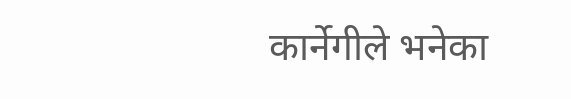कार्नेगीले भनेका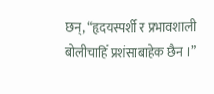छन्, “हृदयस्पर्शी र प्रभावशाली बोलीचाहिँ प्रशंसाबाहेक छैन ।”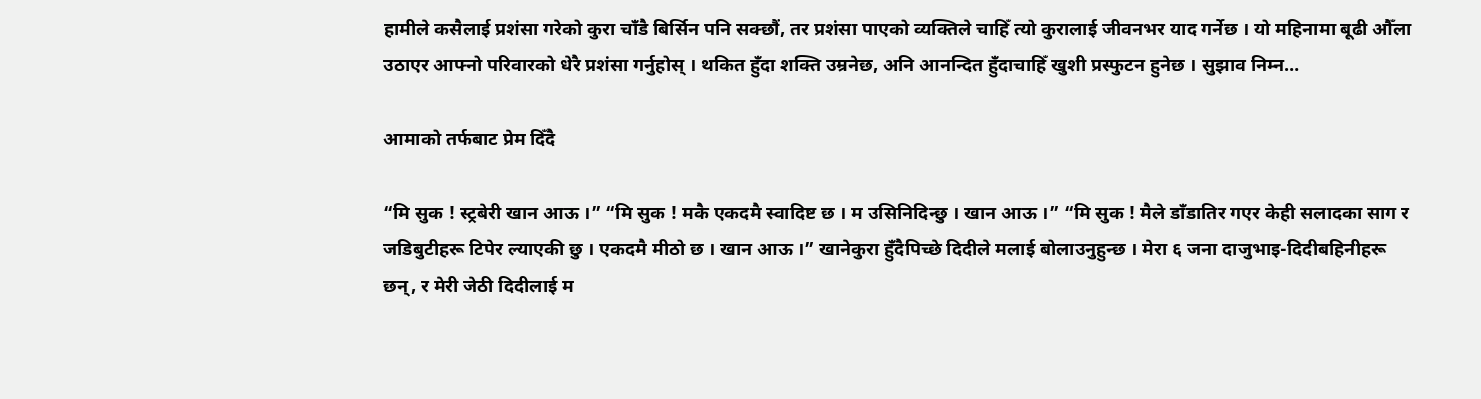हामीले कसैलाई प्रशंसा गरेको कुरा चाँडै बिर्सिन पनि सक्छौं, तर प्रशंसा पाएको व्यक्तिले चाहिँ त्यो कुरालाई जीवनभर याद गर्नेछ । यो महिनामा बूढी औँला उठाएर आफ्नो परिवारको धेरै प्रशंसा गर्नुहोस् । थकित हुँदा शक्ति उम्रनेछ, अनि आनन्दित हुँदाचाहिँ खुशी प्रस्फुटन हुनेछ । सुझाव निम्न…

आमाको तर्फबाट प्रेम दिँदै

“मि सुक ! स्ट्रबेरी खान आऊ ।” “मि सुक ! मकै एकदमै स्वादिष्ट छ । म उसिनिदिन्छु । खान आऊ ।” “मि सुक ! मैले डाँडातिर गएर केही सलादका साग र जडिबुटीहरू टिपेर ल्याएकी छु । एकदमै मीठो छ । खान आऊ ।” खानेकुरा हुँदैपिच्छे दिदीले मलाई बोलाउनुहुन्छ । मेरा ६ जना दाजुभाइ-दिदीबहिनीहरू छन्, र मेरी जेठी दिदीलाई म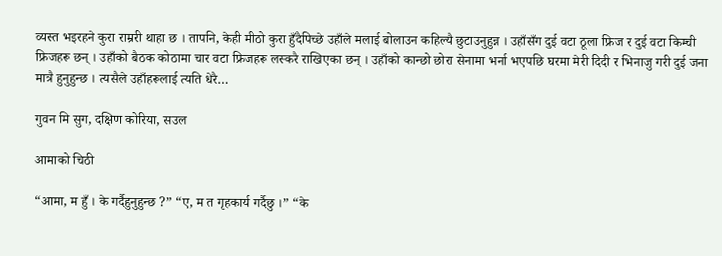व्यस्त भइरहने कुरा राम्ररी थाहा छ । तापनि, केही मीठो कुरा हुँदैपिच्छे उहाँले मलाई बोलाउन कहिल्यै छुटाउनुहुन्न । उहाँसँग दुई वटा ठूला फ्रिज र दुई वटा किम्ची फ्रिजहरू छन् । उहाँको बैठक कोठामा चार वटा फ्रिजहरू लस्करै राखिएका छन् । उहाँको कान्छो छोरा सेनामा भर्ना भएपछि घरमा मेरी दिदी र भिनाजु गरी दुई जना मात्रै हुनुहुन्छ । त्यसैले उहाँहरूलाई त्यति धेरै…

गुवन मि सुग, दक्षिण कोरिया, सउल

आमाको चिठी

“आमा, म हुँ । के गर्दैहुनुहुन्छ ?” “ए, म त गृहकार्य गर्दैछु ।” “के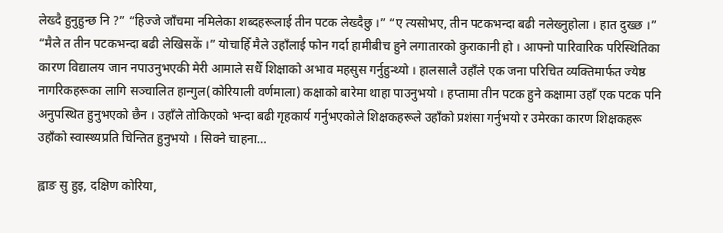लेख्दै हुनुहुन्छ नि ?” “हिज्जे जाँचमा नमिलेका शब्दहरूलाई तीन पटक लेख्दैछु ।” “ए त्यसोभए, तीन पटकभन्दा बढी नलेख्नुहोला । हात दुख्छ ।” “मैले त तीन पटकभन्दा बढी लेखिसकें ।” योचाहिँ मैले उहाँलाई फोन गर्दा हामीबीच हुने लगातारको कुराकानी हो । आफ्नो पारिवारिक परिस्थितिका कारण विद्यालय जान नपाउनुभएकी मेरी आमाले सधैँ शिक्षाको अभाव महसुस गर्नुहुन्थ्यो । हालसालै उहाँले एक जना परिचित व्यक्तिमार्फत ज्येष्ठ नागरिकहरूका लागि सञ्चालित हान्गुल(कोरियाली वर्णमाला) कक्षाको बारेमा थाहा पाउनुभयो । हप्तामा तीन पटक हुने कक्षामा उहाँ एक पटक पनि अनुपस्थित हुनुभएको छैन । उहाँले तोकिएको भन्दा बढी गृहकार्य गर्नुभएकोले शिक्षकहरूले उहाँको प्रशंसा गर्नुभयो र उमेरका कारण शिक्षकहरू उहाँको स्वास्थ्यप्रति चिन्तित हुनुभयो । सिक्ने चाहना…

ह्वाङ सु हुइ, दक्षिण कोरिया,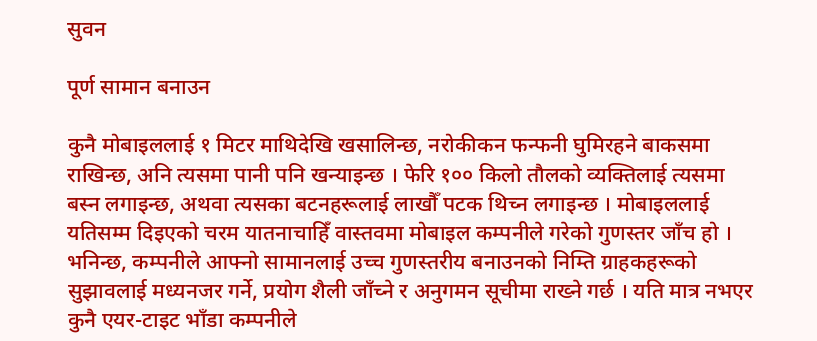सुवन

पूर्ण सामान बनाउन

कुनै मोबाइललाई १ मिटर माथिदेखि खसालिन्छ, नरोकीकन फन्फनी घुमिरहने बाकसमा राखिन्छ, अनि त्यसमा पानी पनि खन्याइन्छ । फेरि १०० किलो तौलको व्यक्तिलाई त्यसमा बस्न लगाइन्छ, अथवा त्यसका बटनहरूलाई लाखौँ पटक थिच्न लगाइन्छ । मोबाइललाई यतिसम्म दिइएको चरम यातनाचाहिँ वास्तवमा मोबाइल कम्पनीले गरेको गुणस्तर जाँच हो । भनिन्छ, कम्पनीले आफ्नो सामानलाई उच्च गुणस्तरीय बनाउनको निम्ति ग्राहकहरूको सुझावलाई मध्यनजर गर्ने, प्रयोग शैली जाँच्ने र अनुगमन सूचीमा राख्ने गर्छ । यति मात्र नभएर कुनै एयर-टाइट भाँडा कम्पनीले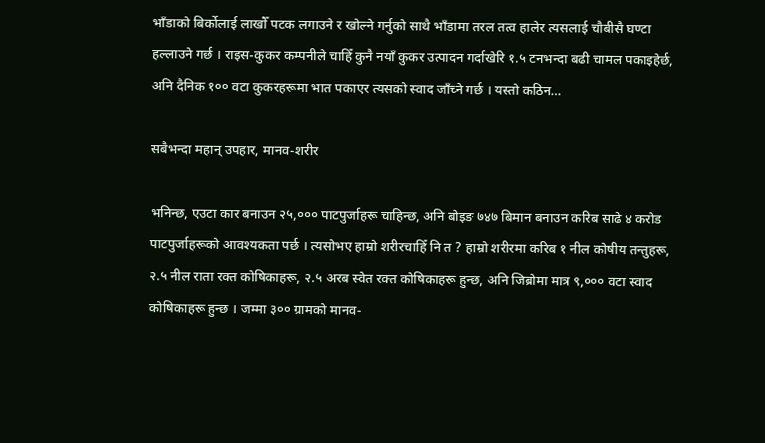भाँडाको बिर्कोलाई लाखौँ पटक लगाउने र खोल्ने गर्नुको साथै भाँडामा तरल तत्व हालेर त्यसलाई चौबीसै घण्टा हल्लाउने गर्छ । राइस-कुकर कम्पनीले चाहिँ कुनै नयाँ कुकर उत्पादन गर्दाखेरि १.५ टनभन्दा बढी चामल पकाइहेर्छ, अनि दैनिक १०० वटा कुकरहरूमा भात पकाएर त्यसको स्वाद जाँच्ने गर्छ । यस्तो कठिन…

सबैभन्दा महान् उपहार, मानव-शरीर

भनिन्छ, एउटा कार बनाउन २५,००० पाटपुर्जाहरू चाहिन्छ, अनि बोइङ ७४७ बिमान बनाउन करिब साढे ४ करोड पाटपुर्जाहरूको आवश्यकता पर्छ । त्यसोभए हाम्रो शरीरचाहिँ नि त ? हाम्रो शरीरमा करिब १ नील कोषीय तन्तुहरू, २.५ नील राता रक्त कोषिकाहरू, २.५ अरब स्वेत रक्त कोषिकाहरू हुन्छ, अनि जिब्रोमा मात्र ९,००० वटा स्वाद कोषिकाहरू हुन्छ । जम्मा ३०० ग्रामको मानव-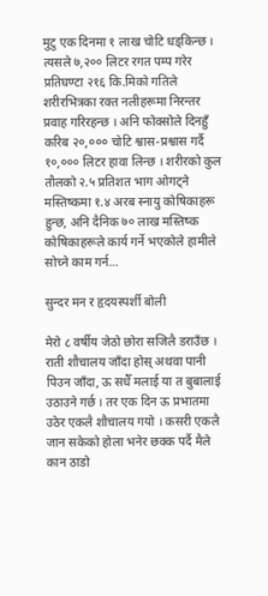मुटु एक दिनमा १ लाख चोटि धड्किन्छ । त्यसले ७,२०० लिटर रगत पम्प गरेर प्रतिघण्टा २१६ कि.मिको गतिले शरीरभित्रका रक्त नलीहरूमा निरन्तर प्रवाह गरिरहन्छ । अनि फोक्सोले दिनहुँ करिब २०,००० चोटि श्वास-प्रश्वास गर्दै १०,००० लिटर हावा लिन्छ । शरीरको कुल तौलको २.५ प्रतिशत भाग ओगट्ने मस्तिष्कमा १.४ अरब स्नायु कोषिकाहरू हुन्छ, अनि दैनिक ७० लाख मस्तिष्क कोषिकाहरूले कार्य गर्ने भएकोले हामीले सोच्ने काम गर्न…

सुन्दर मन र हृदयस्पर्शी बोली

मेरो ८ वर्षीय जेठो छोरा सजिलै डराउँछ । राती शौचालय जाँदा होस् अथवा पानी पिउन जाँदा, ऊ सधैँ मलाई या त बुबालाई उठाउने गर्छ । तर एक दिन ऊ प्रभातमा उठेर एकलै शौचालय गयो । कसरी एकलै जान सकेको होला भनेर छक्क पर्दै मैले कान ठाडो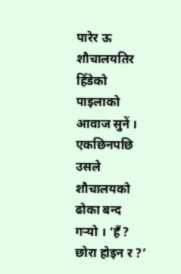पारेर ऊ शौचालयतिर हिँडेको पाइलाको आवाज सुनें । एकछिनपछि उसले शौचालयको ढोका बन्द गऱ्यो । ‘हँ ? छोरा होइन र ?’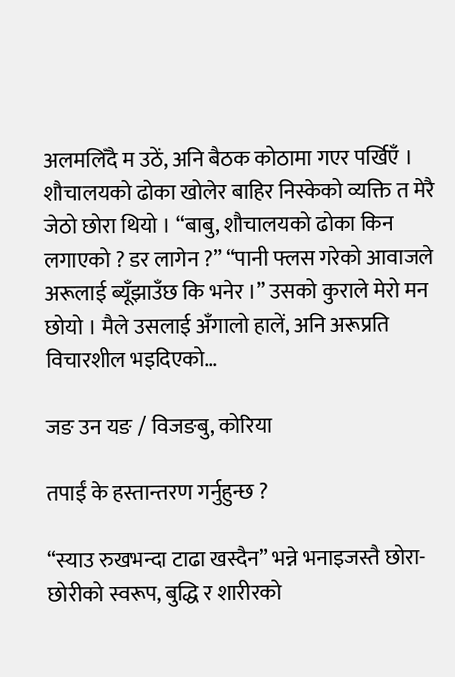अलमलिँदै म उठें, अनि बैठक कोठामा गएर पर्खिएँ । शौचालयको ढोका खोलेर बाहिर निस्केको व्यक्ति त मेरै जेठो छोरा थियो । “बाबु, शौचालयको ढोका किन लगाएको ? डर लागेन ?” “पानी फ्लस गरेको आवाजले अरूलाई ब्यूँझाउँछ कि भनेर ।” उसको कुराले मेरो मन छोयो । मैले उसलाई अँगालो हालें, अनि अरूप्रति विचारशील भइदिएको…

जङ उन यङ / विजङबु, कोरिया

तपाईं के हस्तान्तरण गर्नुहुन्छ ?

“स्याउ रुखभन्दा टाढा खस्दैन” भन्ने भनाइजस्तै छोरा-छोरीको स्वरूप, बुद्धि र शारीरको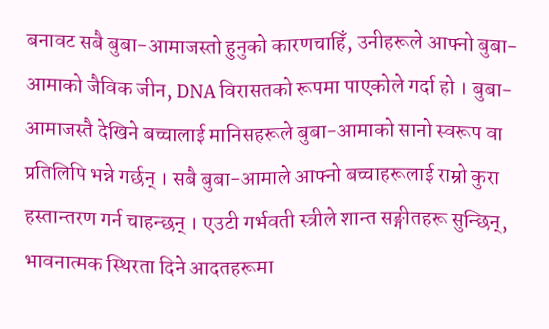बनावट सबै बुबा-आमाजस्तो हुनुको कारणचाहिँ, उनीहरूले आफ्नो बुबा-आमाको जैविक जीन, DNA विरासतको रूपमा पाएकोले गर्दा हो । बुबा-आमाजस्तै देखिने बच्चालाई मानिसहरूले बुबा-आमाको सानो स्वरूप वा प्रतिलिपि भन्ने गर्छन् । सबै बुबा-आमाले आफ्नो बच्चाहरूलाई राम्रो कुरा हस्तान्तरण गर्न चाहन्छन् । एउटी गर्भवती स्त्रीले शान्त सङ्गीतहरू सुन्छिन्, भावनात्मक स्थिरता दिने आदतहरूमा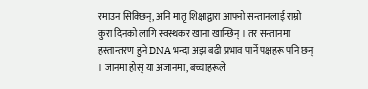रमाउन सिक्छिन्, अनि मातृ शिक्षाद्वारा आफ्नो सन्तानलाई राम्रो कुरा दिनको लागि स्वस्थकर खाना खान्छिन् । तर सन्तानमा हस्तान्तरण हुने DNA भन्दा अझ बढी प्रभाव पार्ने पक्षहरू पनि छन् । जानमा होस् या अजानमा, बच्चाहरूले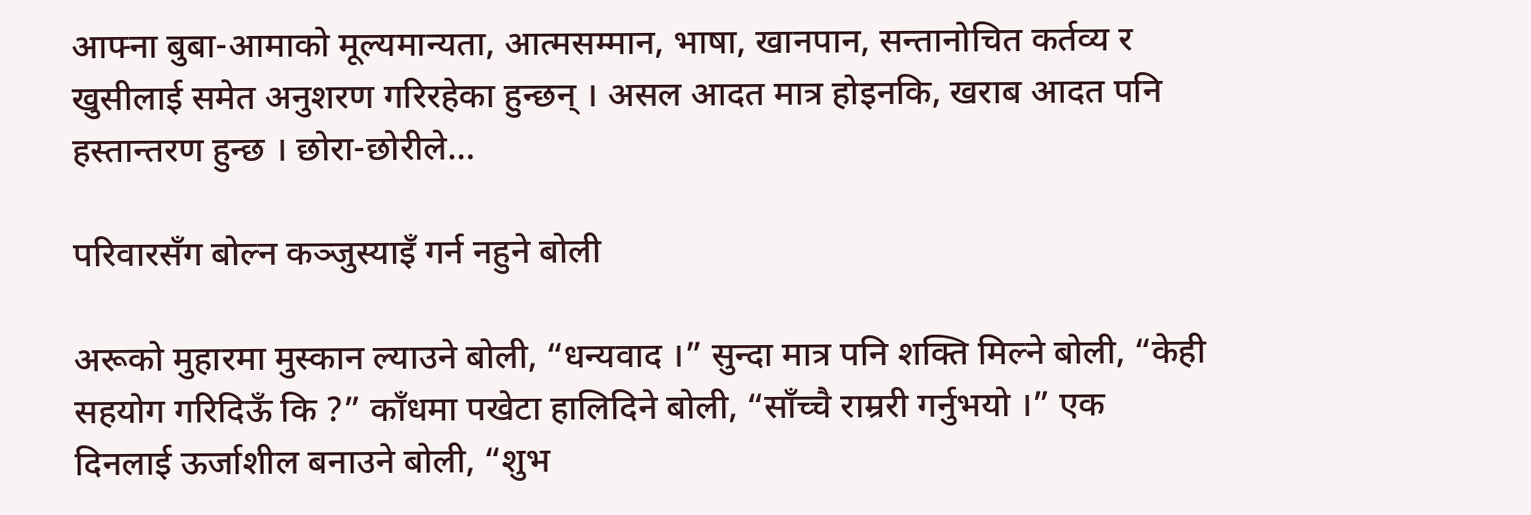आफ्ना बुबा-आमाको मूल्यमान्यता, आत्मसम्मान, भाषा, खानपान, सन्तानोचित कर्तव्य र खुसीलाई समेत अनुशरण गरिरहेका हुन्छन् । असल आदत मात्र होइनकि, खराब आदत पनि हस्तान्तरण हुन्छ । छोरा-छोरीले…

परिवारसँग बोल्न कञ्जुस्याइँ गर्न नहुने बोली

अरूको मुहारमा मुस्कान ल्याउने बोली, “धन्यवाद ।” सुन्दा मात्र पनि शक्ति मिल्ने बोली, “केही सहयोग गरिदिऊँ कि ?” काँधमा पखेटा हालिदिने बोली, “साँच्चै राम्ररी गर्नुभयो ।” एक दिनलाई ऊर्जाशील बनाउने बोली, “शुभ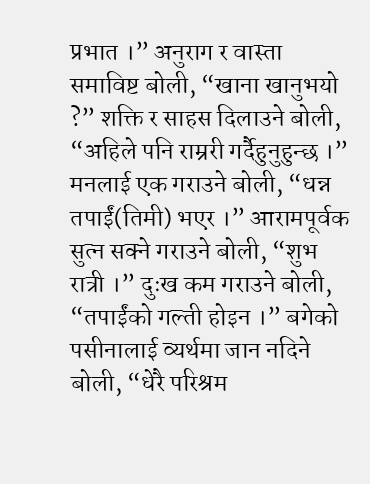प्रभात ।” अनुराग र वास्ता समाविष्ट बोली, “खाना खानुभयो ?” शक्ति र साहस दिलाउने बोली, “अहिले पनि राम्ररी गर्दैहुनुहुन्छ ।” मनलाई एक गराउने बोली, “धन्न तपाईं(तिमी) भएर ।” आरामपूर्वक सुत्न सक्ने गराउने बोली, “शुभ रात्री ।” दुःख कम गराउने बोली, “तपाईंको गल्ती होइन ।” बगेको पसीनालाई व्यर्थमा जान नदिने बोली, “धेरै परिश्रम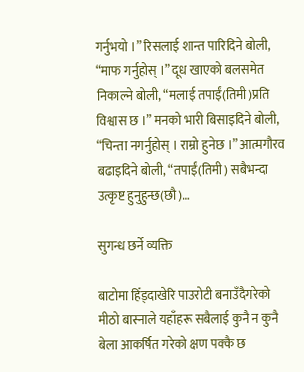गर्नुभयो ।” रिसलाई शान्त पारिदिने बोली, “माफ गर्नुहोस् ।” दूध खाएको बलसमेत निकाल्ने बोली, “मलाई तपाईं(तिमी)प्रति विश्वास छ ।” मनको भारी बिसाइदिने बोली, “चिन्ता नगर्नुहोस् । राम्रो हुनेछ ।” आत्मगौरव बढाइदिने बोली, “तपाईं(तिमी) सबैभन्दा उत्कृष्ट हुनुहुन्छ(छौ)…

सुगन्ध छर्ने व्यक्ति

बाटोमा हिँड्दाखेरि पाउरोटी बनाउँदैगरेको मीठो बास्नाले यहाँहरू सबैलाई कुनै न कुनै बेला आकर्षित गरेको क्षण पक्कै छ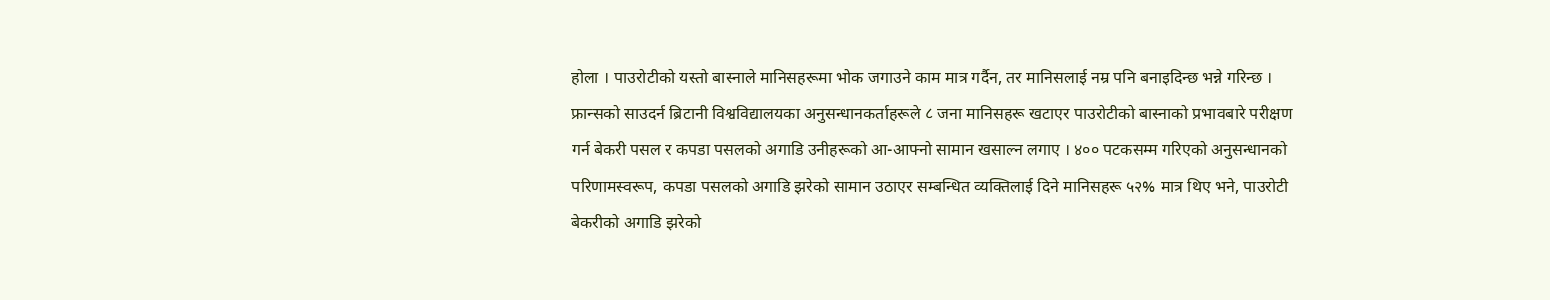होला । पाउरोटीको यस्तो बास्नाले मानिसहरूमा भोक जगाउने काम मात्र गर्दैन, तर मानिसलाई नम्र पनि बनाइदिन्छ भन्ने गरिन्छ । फ्रान्सको साउदर्न ब्रिटानी विश्वविद्यालयका अनुसन्धानकर्ताहरूले ८ जना मानिसहरू खटाएर पाउरोटीको बास्नाको प्रभावबारे परीक्षण गर्न बेकरी पसल र कपडा पसलको अगाडि उनीहरूको आ-आफ्नो सामान खसाल्न लगाए । ४०० पटकसम्म गरिएको अनुसन्धानको परिणामस्वरूप, कपडा पसलको अगाडि झरेको सामान उठाएर सम्बन्धित व्यक्तिलाई दिने मानिसहरू ५२% मात्र थिए भने, पाउरोटी बेकरीको अगाडि झरेको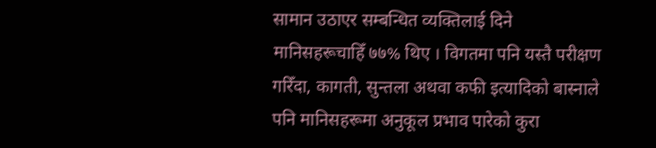सामान उठाएर सम्बन्धित व्यक्तिलाई दिने मानिसहरूचाहिँ ७७% थिए । विगतमा पनि यस्तै परीक्षण गरिँदा, कागती, सुन्तला अथवा कफी इत्यादिको बास्नाले पनि मानिसहरूमा अनुकूल प्रभाव पारेको कुरा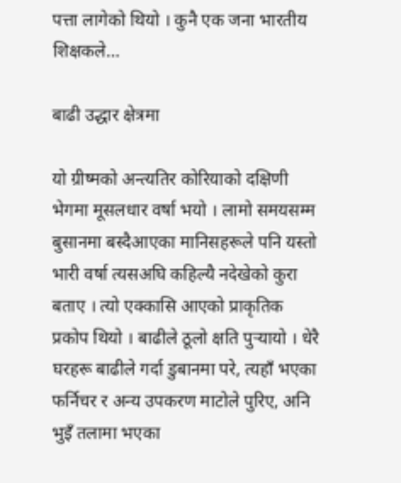पत्ता लागेको थियो । कुनै एक जना भारतीय शिक्षकले…

बाढी उद्धार क्षेत्रमा

यो ग्रीष्मको अन्त्यतिर कोरियाको दक्षिणी भेगमा मूसलधार वर्षा भयो । लामो समयसम्म बुसानमा बस्दैआएका मानिसहरूले पनि यस्तो भारी वर्षा त्यसअघि कहिल्यै नदेखेको कुरा बताए । त्यो एक्कासि आएको प्राकृतिक प्रकोप थियो । बाढीले ठूलो क्षति पुऱ्यायो । धेरै घरहरू बाढीले गर्दा डुबानमा परे, त्यहाँ भएका फर्निचर र अन्य उपकरण माटोले पुरिए, अनि भुइँ तलामा भएका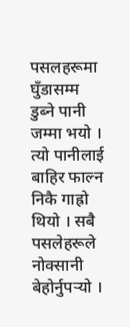पसलहरूमा घुँडासम्म डुब्ने पानी जम्मा भयो । त्यो पानीलाई बाहिर फाल्न निकै गाह्रो थियो । सबै पसलेहरूले नोक्सानी बेहोर्नुपऱ्यो ।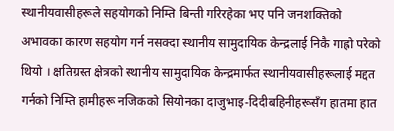स्थानीयवासीहरूले सहयोगको निम्ति बिन्ती गरिरहेका भए पनि जनशक्तिको अभावका कारण सहयोग गर्न नसक्दा स्थानीय सामुदायिक केन्द्रलाई निकै गाह्रो परेको थियो । क्षतिग्रस्त क्षेत्रको स्थानीय सामुदायिक केन्द्रमार्फत स्थानीयवासीहरूलाई मद्दत गर्नको निम्ति हामीहरू नजिकको सियोनका दाजुभाइ-दिदीबहिनीहरूसँग हातमा हात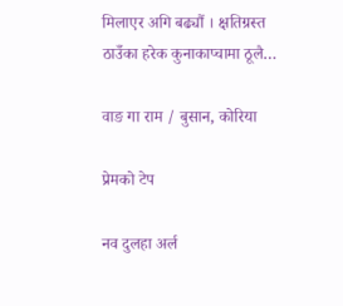मिलाएर अगि बढ्यौं । क्षतिग्रस्त ठाउँका हरेक कुनाकाप्चामा ठूलै…

वाङ गा राम / बुसान, कोरिया

प्रेमको टेप

नव दुलहा अर्ल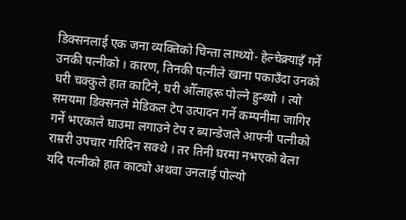डिक्सनलाई एक जना व्यक्तिको चिन्ता लाग्थ्यो- हेल्चेक्र्याइँ गर्ने उनकी पत्नीको । कारण, तिनकी पत्नीले खाना पकाउँदा उनको घरी चक्कुले हात काटिने, घरी औँलाहरू पोल्ने हुन्थ्यो । त्यो समयमा डिक्सनले मेडिकल टेप उत्पादन गर्ने कम्पनीमा जागिर गर्ने भएकाले घाउमा लगाउने टेप र ब्यान्डेजले आफ्नी पत्नीको राम्ररी उपचार गरिदिन सक्थे । तर तिनी घरमा नभएको बेला यदि पत्नीको हात काट्यो अथवा उनलाई पोल्यो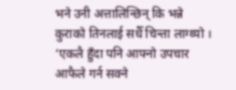भने उनी अत्तालिन्छिन् कि भन्ने कुराको तिनलाई सधैँ चिन्ता लाग्थ्यो । ‘एकलै हुँदा पनि आफ्नो उपचार आफैले गर्न सक्ने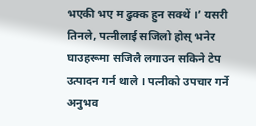भएकी भए म ढुक्क हुन सक्थें ।’ यसरी तिनले, पत्नीलाई सजिलो होस् भनेर घाउहरूमा सजिलै लगाउन सकिने टेप उत्पादन गर्न थाले । पत्नीको उपचार गर्ने अनुभव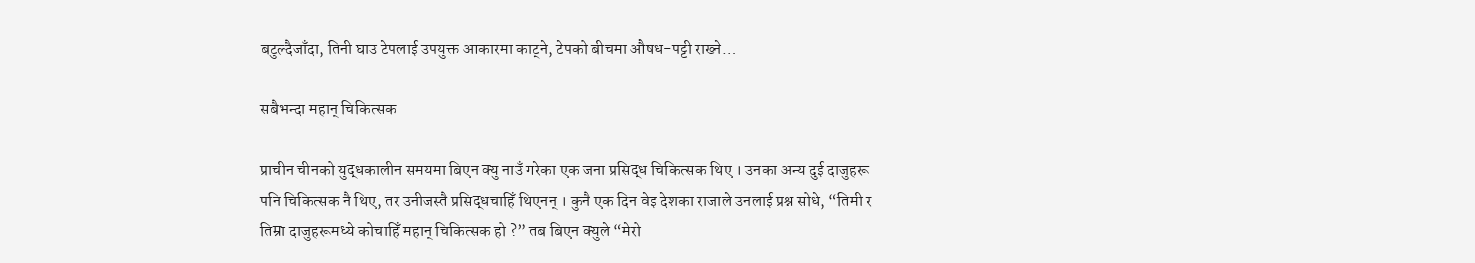बटुल्दैजाँदा, तिनी घाउ टेपलाई उपयुक्त आकारमा काट्ने, टेपको बीचमा औषध-पट्टी राख्ने…

सबैभन्दा महान् चिकित्सक

प्राचीन चीनको युद्धकालीन समयमा बिएन क्यु नाउँ गरेका एक जना प्रसिद्ध चिकित्सक थिए । उनका अन्य दुई दाजुहरू पनि चिकित्सक नै थिए, तर उनीजस्तै प्रसिद्धचाहिँ थिएनन् । कुनै एक दिन वेइ देशका राजाले उनलाई प्रश्न सोधे, “तिमी र तिम्रा दाजुहरूमध्ये कोचाहिँ महान् चिकित्सक हो ?” तब बिएन क्युले “मेरो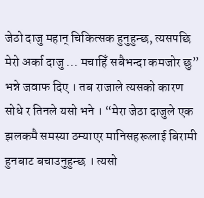जेठो दाजु महान् चिकित्सक हुनुहुन्छ, त्यसपछि मेरो अर्का दाजु ... मचाहिँ सबैभन्दा कमजोर छु” भन्ने जवाफ दिए । तब राजाले त्यसको कारण सोधे र तिनले यसो भने । “मेरा जेठा दाजुले एक झलकमै समस्या ठम्याएर मानिसहरूलाई बिरामी हुनबाट बचाउनुहुन्छ । त्यसो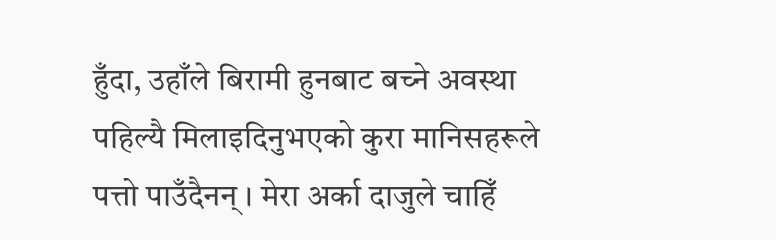हुँदा, उहाँले बिरामी हुनबाट बच्ने अवस्था पहिल्यै मिलाइदिनुभएको कुरा मानिसहरूले पत्तो पाउँदैनन् । मेरा अर्का दाजुले चाहिँ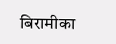बिरामीका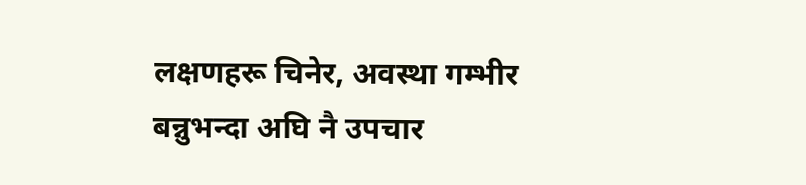लक्षणहरू चिनेर, अवस्था गम्भीर बन्नुभन्दा अघि नै उपचार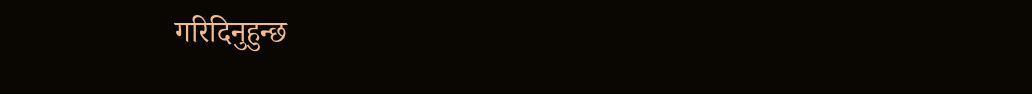गरिदिनुहुन्छ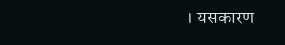। यसकारण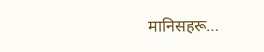मानिसहरू…